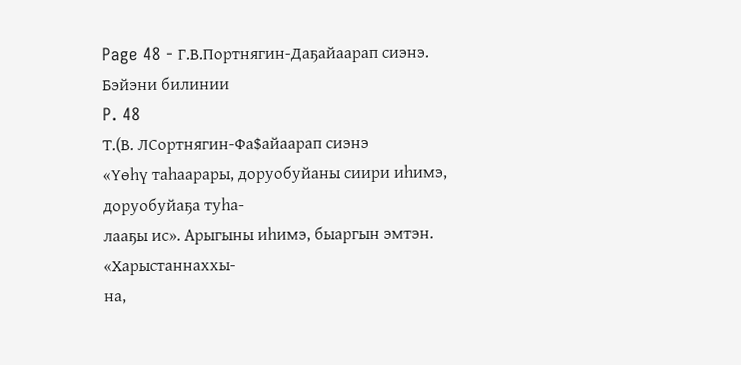Page 48 - Г.В.Портнягин-Даҕайаарап сиэнэ. Бэйэни билинии
P. 48
Т.(В. ЛСортнягин-Фа$айаарап сиэнэ
«Үөһү таһаарары, доруобуйаны сиири иһимэ, доруобуйаҕа туһа-
лааҕы ис». Арыгыны иһимэ, быаргын эмтэн. «Харыстаннаххы-
на,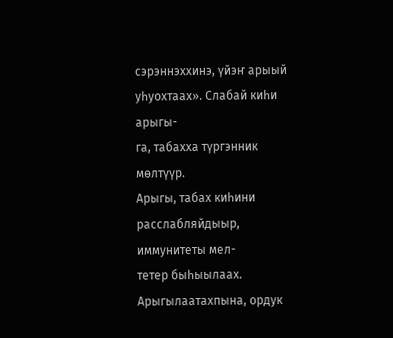сэрэннэххинэ, үйэҥ арыый уһуохтаах». Слабай киһи арыгы-
га, табахха түргэнник мөлтүүр.
Арыгы, табах киһини расслабляйдыыр, иммунитеты мел-
тетер быһыылаах.
Арыгылаатахпына, ордук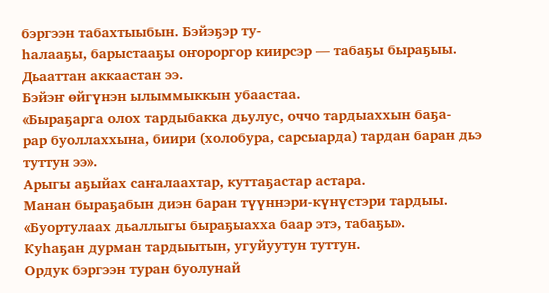бэргээн табахтыыбын. Бэйэҕэр ту-
һалааҕы, барыстааҕы оҥороргор киирсэр — табаҕы быраҕыы.
Дьааттан аккаастан ээ.
Бэйэҥ өйгүнэн ылыммыккын убаастаа.
«Быраҕарга олох тардыбакка дьулус, оччо тардыаххын баҕа-
рар буоллаххына, биири (холобура, сарсыарда) тардан баран дьэ
туттун ээ».
Арыгы аҕыйах саҥалаахтар, куттаҕастар астара.
Манан быраҕабын диэн баран түүннэри-күнүстэри тардыы.
«Буортулаах дьаллыгы быраҕыахха баар этэ, табаҕы».
Куһаҕан дурман тардыытын, угуйуутун туттун.
Ордук бэргээн туран буолунай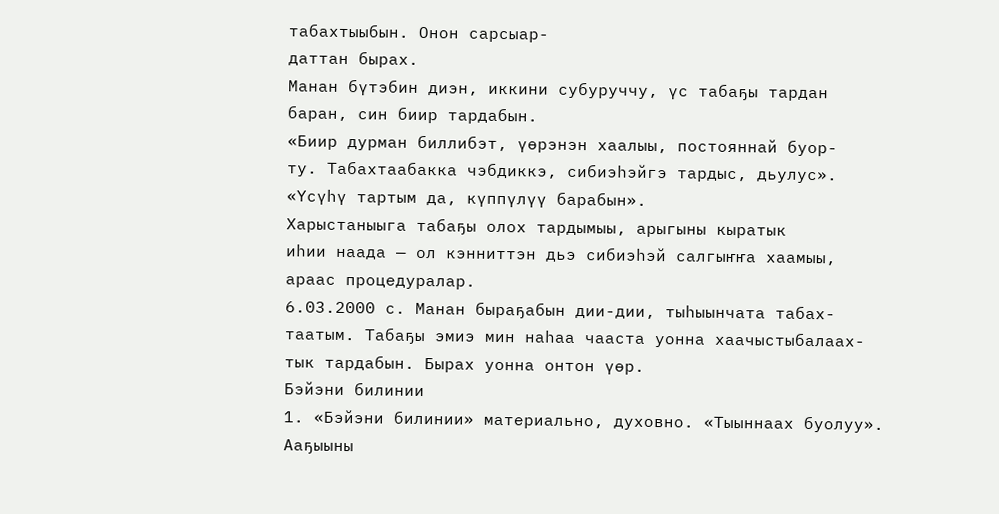табахтыыбын. Онон сарсыар-
даттан бырах.
Манан бүтэбин диэн, иккини субуруччу, үс табаҕы тардан
баран, син биир тардабын.
«Биир дурман биллибэт, үөрэнэн хаалыы, постояннай буор-
ту. Табахтаабакка чэбдиккэ, сибиэһэйгэ тардыс, дьулус».
«Үсүһү тартым да, күппүлүү барабын».
Харыстаныыга табаҕы олох тардымыы, арыгыны кыратык
иһии наада — ол кэнниттэн дьэ сибиэһэй салгыҥҥа хаамыы,
араас процедуралар.
6.03.2000 с. Манан быраҕабын дии-дии, тыһыынчата табах-
таатым. Табаҕы эмиэ мин наһаа чааста уонна хаачыстыбалаах-
тык тардабын. Бырах уонна онтон үөр.
Бэйэни билинии
1. «Бэйэни билинии» материально, духовно. «Тыыннаах буолуу».
Ааҕыыны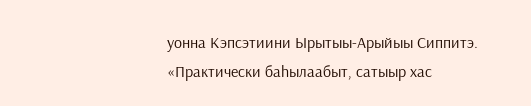уонна Кэпсэтиини Ырытыы-Арыйыы Сиппитэ.
«Практически баһылаабыт, сатыыр хас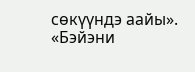сөкүүндэ аайы».
«Бэйэни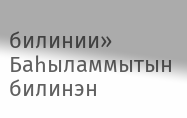билинии» Баһыламмытын билинэн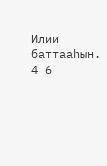Илии баттааһын.
4 6